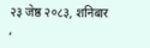२३ जेष्ठ २०८३, शनिबार
,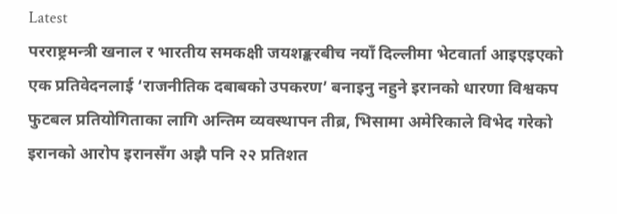Latest
परराष्ट्रमन्त्री खनाल र भारतीय समकक्षी जयशङ्करबीच नयाँ दिल्लीमा भेटवार्ता आइएइएको एक प्रतिवेदनलाई ‘राजनीतिक दबाबको उपकरण’ बनाइनु नहुने इरानको धारणा विश्वकप फुटबल प्रतियोगिताका लागि अन्तिम व्यवस्थापन तीब्र, भिसामा अमेरिकाले विभेद गरेको इरानको आरोप इरानसँग अझै पनि २२ प्रतिशत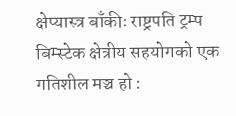क्षेप्यास्त्र बाँकीः राष्ट्रपति ट्रम्प बिम्स्टेक क्षेत्रीय सहयोगको एक गतिशील मञ्च हो :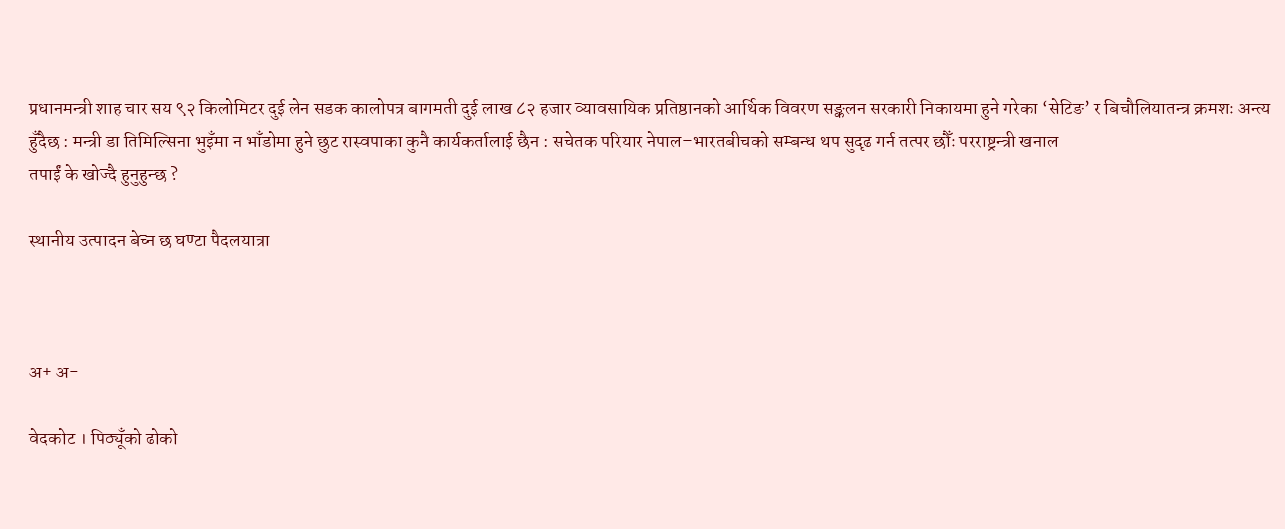प्रधानमन्त्री शाह चार सय ९२ किलोमिटर दुई लेन सडक कालोपत्र बागमती दुई लाख ८२ हजार व्यावसायिक प्रतिष्ठानको आर्थिक विवरण सङ्कलन सरकारी निकायमा हुने गरेका ‘सेटिङ’ र बिचौलियातन्त्र क्रमशः अन्त्य हुँदैछ : मन्त्री डा तिमिल्सिना भुइँमा न भाँडोमा हुने छुट रास्वपाका कुनै कार्यकर्तालाई छैन : सचेतक परियार नेपाल–भारतबीचको सम्बन्ध थप सुदृढ गर्न तत्पर छौँः परराष्ट्रन्त्री खनाल
तपाईं के खोज्दै हुनुहुन्छ ?

स्थानीय उत्पादन बेच्न छ घण्टा पैदलयात्रा



अ+ अ-

वेदकोट । पिठ्यूँको ढोको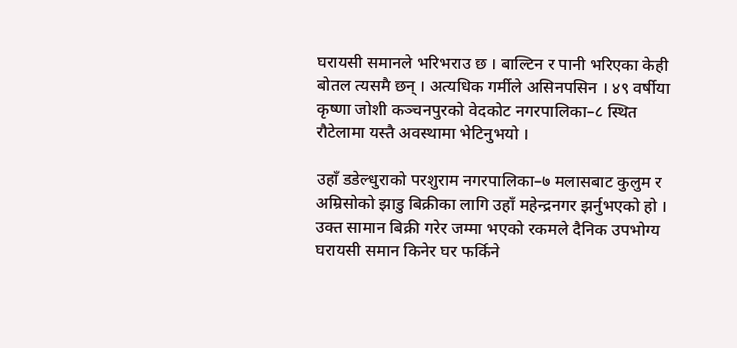घरायसी समानले भरिभराउ छ । बाल्टिन र पानी भरिएका केही बोतल त्यसमै छन् । अत्यधिक गर्मीले असिनपसिन । ४९ वर्षीया कृष्णा जोशी कञ्चनपुरको वेदकोट नगरपालिका–८ स्थित रौटेलामा यस्तै अवस्थामा भेटिनुभयो ।

उहाँ डडेल्धुराको परशुराम नगरपालिका–७ मलासबाट कुलुम र अम्रिसोको झाडु बिक्रीका लागि उहाँ महेन्द्रनगर झर्नुभएको हो । उक्त सामान बिक्री गरेर जम्मा भएको रकमले दैनिक उपभोग्य घरायसी समान किनेर घर फर्किने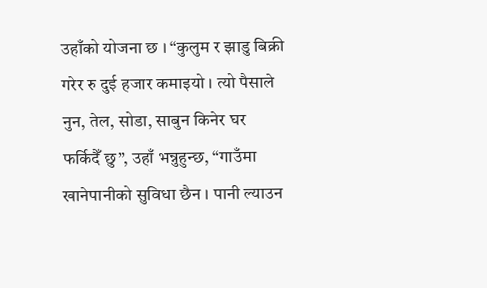उहाँको योजना छ । “कुलुम र झाडु बिक्री गरेर रु दुई हजार कमाइयो । त्यो पैसाले नुन, तेल, सोडा, साबुन किनेर घर फर्किदैँ छु”, उहाँ भन्नुहुन्छ, “गाउँमा खानेपानीको सुविधा छैन । पानी ल्याउन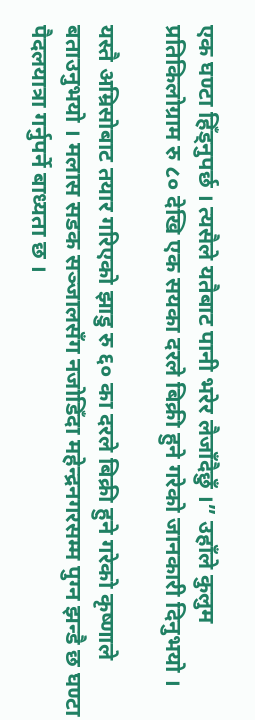एक घण्टा हिँड्नुपर्छ । त्यसैले यतैबाट पानी भरेर लैजाँदैछुँ ।” उहाँले कुलुम प्रतिकिलोग्राम रु ८० देखि एक सयका दरले बिक्री हुने गरेको जानकारी दिनुभयो ।

यस्तै अम्रिसोबाट तयार गरिएको झाडु रु ६० का दरले बिक्री हुने गरेको कृष्णाले बताउनुभयो । मलास सडक सञ्जालसँग नजोडिँदा महेन्द्रनगरसम्म पुग्न झन्डै छ घण्टा पैदलयात्रा गर्नुपर्ने बाध्यता छ ।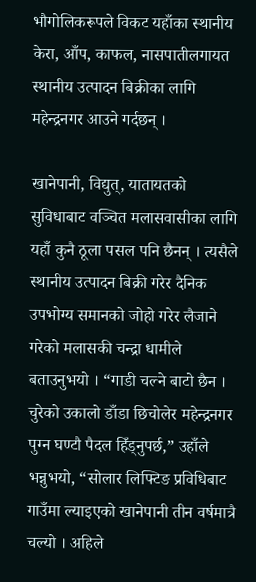भौगोलिकरूपले विकट यहाँका स्थानीय केरा, आँप, काफल, नासपातीलगायत स्थानीय उत्पादन बिक्रीका लागि महेन्द्रनगर आउने गर्दछन् ।

खानेपानी, विद्युत्, यातायतको सुविधाबाट वञ्चित मलासवासीका लागि यहाँ कुनै ठूला पसल पनि छैनन् । त्यसैले स्थानीय उत्पादन बिक्री गरेर दैनिक उपभोग्य समानको जोहो गरेर लैजाने गरेको मलासकी चन्द्रा धामीले बताउनुभयो । “गाडी चल्ने बाटो छैन । चुरेको उकालो डाँडा छिचोलेर महेन्द्रनगर पुग्न घण्टौ पैदल हिँड्नुपर्छ,” उहाँले भन्नुभयो, “सोलार लिफ्टिङ प्रविधिबाट गाउँमा ल्याइएको खानेपानी तीन वर्षमात्रै चल्यो । अहिले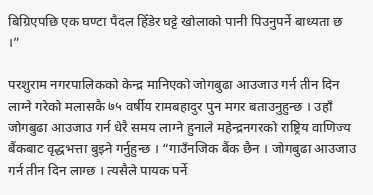बिग्रिएपछि एक घण्टा पैदल हिँडेर घट्टे खोलाको पानी पिउनुपर्ने बाध्यता छ ।”

परशुराम नगरपालिकको केन्द्र मानिएको जोगबुढा आउजाउ गर्न तीन दिन लाग्ने गरेको मलासकै ७५ वर्षीय रामबहादुर पुन मगर बताउनुहुन्छ । उहाँ जोगबुढा आउजाउ गर्न धेरै समय लाग्ने हुनाले महेन्द्रनगरको राष्ट्रिय वाणिज्य बैंकबाट वृद्धभत्ता बुझ्ने गर्नुहुन्छ । “गाउँनजिक बैंक छैन । जोगबुढा आउजाउ गर्न तीन दिन लाग्छ । त्यसैले पायक पर्ने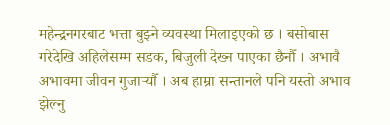महेन्द्रनगरबाट भत्ता बुझ्ने व्यवस्था मिलाइएको छ । बसोबास गरेदेखि अहिलेसम्म सडक, बिजुली देख्न पाएका छैनौँ । अभावै अभावमा जीवन गुजार्‍यौँ । अब हाम्रा सन्तानले पनि यस्तो अभाव झेल्नु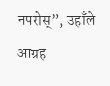नपरोस्”, उहाँले आग्रह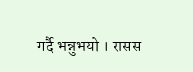गर्दै भन्नुभयो । रासस